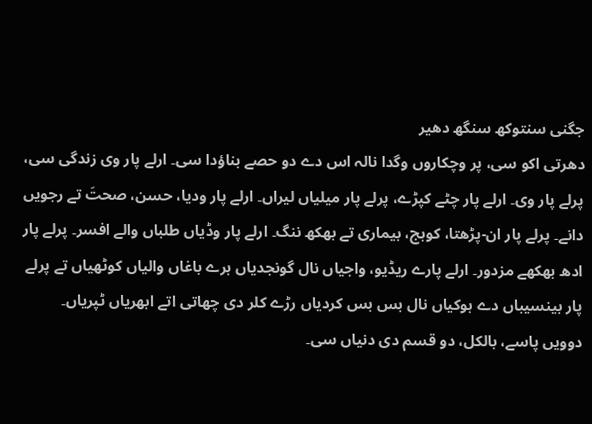جگنی سنتوکھ سنگھ دھیر
دھرتی اکو سی، پر وچکاروں وگدا نالہ اس دے دو حصے بناؤدا سی۔ ارلے پار وی زندگی سی، پرلے پار وی۔ ارلے پار چٹے کپڑے، پرلے پار میلیاں لیراں۔ ارلے پار ودیا، حسن، صحتَ تے رجویں دانے۔ پرلے پار ان-پڑھتا، کوہج، بیماری تے بھکھ ننگ۔ ارلے پار وڈیاں طلباں والے افسر۔ پرلے پار ادھ بھکھے مزدور۔ ارلے پارے ریڈیو، واجیاں نال گونجدیاں ہرے باغاں والیاں کوٹھیاں تے پرلے پار بینسیباں دے ہوکیاں نال بس بس کردیاں رڑے کلر دی چھاتی اتے ابھریاں ٹپریاں۔
دوویں پاسے، بالکل، دو قسم دی دنیاں سی۔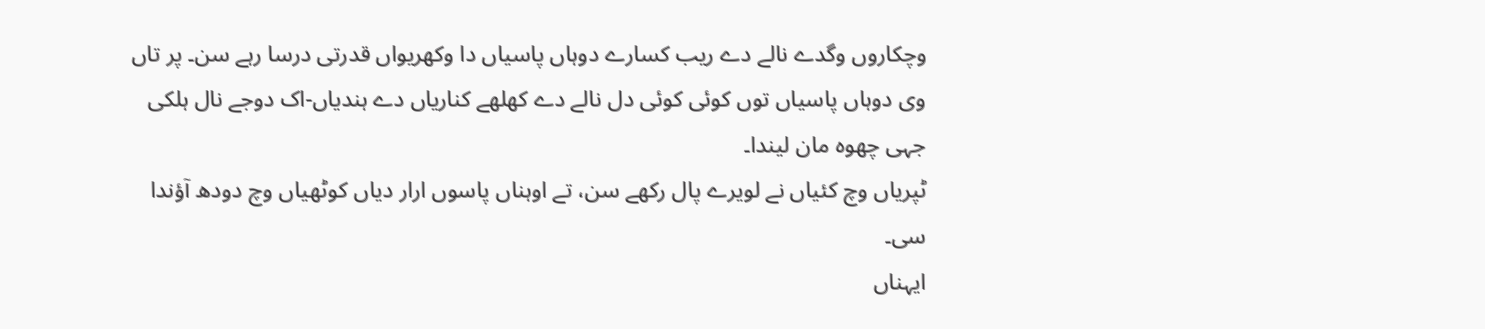وچکاروں وگدے نالے دے ریب کسارے دوہاں پاسیاں دا وکھریواں قدرتی درسا رہے سن۔ پر تاں وی دوہاں پاسیاں توں کوئی کوئی دل نالے دے کھلھے کناریاں دے ہندیاں-اک دوجے نال ہلکی جہی چھوہ مان لیندا۔
ٹپریاں وچ کئیاں نے لویرے پال رکھے سن، تے اوہناں پاسوں ارار دیاں کوٹھیاں وچ دودھ آؤندا سی۔
ایہناں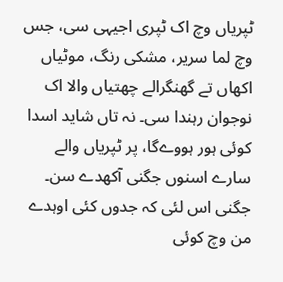ٹپریاں وچ اک ٹپری اجیہی سی، جس وچ لما سریر، مشکی رنگ، موٹیاں اکھاں تے گھنگرالے چھتیاں والا اک نوجوان رہندا سی۔ نہ تاں شاید اسدا کوئی ہور ہووےگا، پر ٹپریاں والے سارے اسنوں جگنی آکھدے سن۔
جگنی اس لئی کہ جدوں کئی اوہدے من وچ کوئی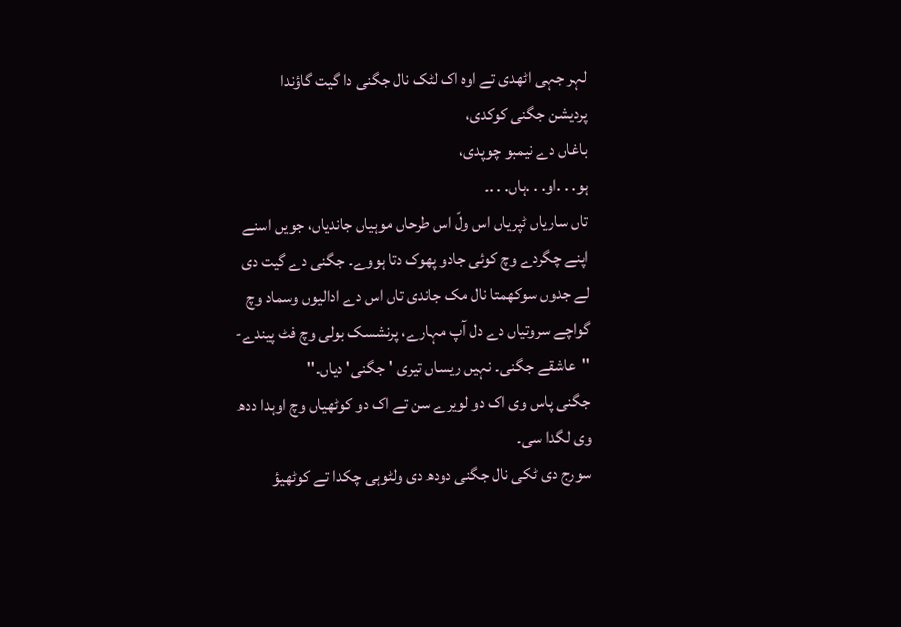لہر جہی اٹھدی تے اوہ اک لٹک نال جگنی دا گیت گاؤندا
پردیشن جگنی کوکدی،
باغاں دے نیمبو چوپدی،
ہو. . .او. . .ہاں. . .۔
تاں ساریاں ٹپریاں اس ولّ اس طرحاں موہیاں جاندیاں، جویں اسنے اپنے چگردے وچ کوئی جادو پھوک دتا ہووے۔ جگنی دے گیت دی لے جدوں سوکھمتا نال مک جاندی تاں اس دے ادالیوں وسماد وچ گواچے سروتیاں دے دل آپ مہارے، پرنشسک بولی وچ فٹ پیندے-
''عاشقے جگنی۔ نہیں ریساں تیری 'جگنی' دیاں۔''
جگنی پاس وی اک دو لویرے سن تے اک دو کوٹھیاں وچ اوہدا ددھ وی لگدا سی۔
سورج دی ٹکی نال جگنی دودھ دی ولٹوہی چکدا تے کوٹھیؤ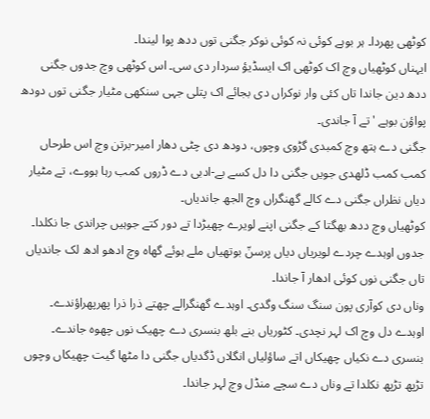کوٹھی پھردا۔ ہر بوہے کوئی نہ کوئی نوکر جگنی توں ددھ پوا لیندا۔
ایہناں کوٹھیاں وچ اک کوٹھی اک ایسڈیؤ سردار دی سی۔ اس کوٹھی وچ جدوں جگنی ددھ دین جاندا تاں کئی وار نوکراں دی بجائے اک پتلی جہی سنکھی مٹیار جگنی توں دودھ پواؤن بوہے 'تے آ جاندی۔
جگنی دے ہتھ وچ کمبدی گڑوی وچوں، دودھ دی چٹی دھار امیر-برتن وچ اس طرحاں کمب کمب ڈلھدی جویں جگنی دا دل کسے بے-ادبی دے ڈروں کمب رہا ہووے، تے مٹیار دیاں نظراں جگنی دے کالے گھنگراں وچ الجھ جاندیاں۔
کوٹھیاں وچ ددھ بھگتا کے جگنی اپنے لویرے چھیڑدا تے دور کتے جوہیں چراندی جا نکلدا۔
جدوں اوہدے چردے لویریاں دیاں پرسنّ بوتھیاں ملے ہوئے گھاہ وچ ادھو ادھ لک جاندیاں تاں جگنی نوں کوئی ادھار آ جاندا۔
وناں دی کوآری پون سنگ سنگ وگدی۔ اوہدے گھنگرالے چھتے ذرا ذرا پھرپھراؤندے۔ اوہدے دل وچ اک لہر نچدی۔ کٹوریاں بنے بلھ بنسری دے چھیک نوں چھوہ جاندے۔ بنسری دے نکیاں چھیکاں اتے ساؤلیاں انگلاں ڈگدیاں جگنی دا مٹھا گیت چھیکاں وچوں تڑپھ تڑپھ نکلدا تے وناں دے سچے منڈل وچ لہر جاندا۔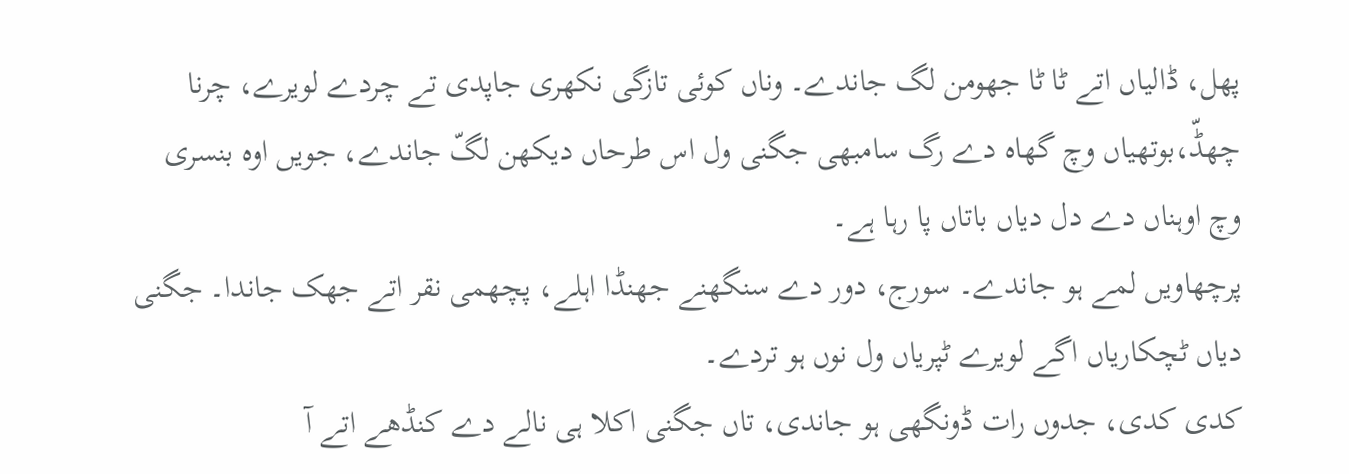پھل، ڈالیاں اتے ٹا ٹا جھومن لگ جاندے۔ وناں کوئی تازگی نکھری جاپدی تے چردے لویرے، چرنا چھڈّ،بوتھیاں وچ گھاہ دے رگ سامبھی جگنی ول اس طرحاں دیکھن لگّ جاندے، جویں اوہ بنسری وچ اوہناں دے دل دیاں باتاں پا رہا ہے۔
پرچھاویں لمے ہو جاندے۔ سورج، دور دے سنگھنے جھنڈا اہلے، پچھمی نقر اتے جھک جاندا۔ جگنی دیاں ٹچکاریاں اگے لویرے ٹپریاں ول نوں ہو تردے۔
کدی کدی، جدوں رات ڈونگھی ہو جاندی، تاں جگنی اکلا ہی نالے دے کنڈھے اتے آ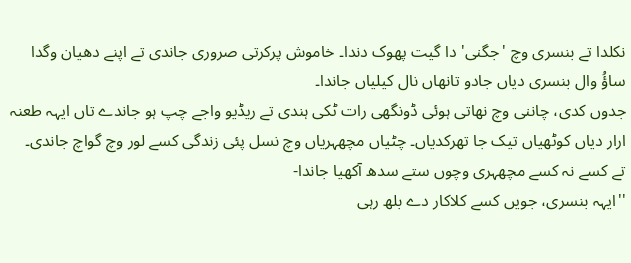نکلدا تے بنسری وچ 'جگنی' دا گیت پھوک دندا۔ خاموش پرکرتی صروری جاندی تے اپنے دھیان وگدا ساؤُ وال بنسری دیاں جادو تانھاں نال کیلیاں جاندا۔
جدوں کدی، چاننی وچ نھاتی ہوئی ڈونگھی رات ٹکی ہندی تے ریڈیو واجے چپ ہو جاندے تاں ایہہ طعنہ ارار دیاں کوٹھیاں تیک جا تھرکدیاں۔ چٹیاں مچھہریاں وچ نسل پئی زندگی کسے لور وچ گواچ جاندی۔
تے کسے نہ کسے مچھہری وچوں ستے سدھ آکھیا جاندا-
''ایہہ بنسری، جویں کسے کلاکار دے بلھ رہی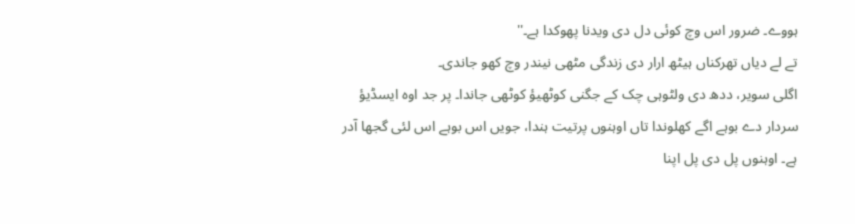ہووے۔ ضرور اس وچ کوئی دل دی ویدنا پھوکدا ہے۔''
تے لے دیاں تھرکناں ہیٹھ ارار دی زندگی مٹھی نیندر وچ کھو جاندی۔
اگلی سویر، ددھ دی ولٹوہی چک کے جگنی کوٹھیؤ کوٹھی جاندا۔ پر جد اوہ ایسڈیؤ سردار دے بوہے اگے کھلوندا تاں اوہنوں پرتیت ہندا، جویں اس بوہے اس لئی گجھا آدر ہے۔ اوہنوں پل دی پل اپنا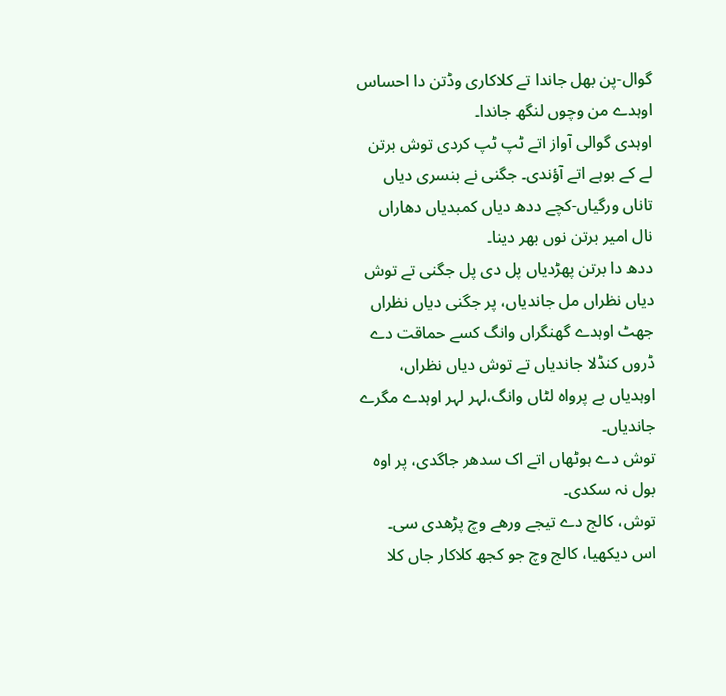گوال-پن بھل جاندا تے کلاکاری وڈتن دا احساس اوہدے من وچوں لنگھ جاندا۔
اوہدی گوالی آواز اتے ٹپ ٹپ کردی توش برتن لے کے بوہے اتے آؤندی۔ جگنی نے بنسری دیاں تاناں ورگیاں-کچے ددھ دیاں کمبدیاں دھاراں نال امیر برتن نوں بھر دینا۔
ددھ دا برتن پھڑدیاں پل دی پل جگنی تے توش دیاں نظراں مل جاندیاں، پر جگنی دیاں نظراں جھٹ اوہدے گھنگراں وانگ کسے حماقت دے ڈروں کنڈلا جاندیاں تے توش دیاں نظراں، اوہدیاں بے پرواہ لٹاں وانگ،لہر لہر اوہدے مگرے جاندیاں۔
توش دے ہوٹھاں اتے اک سدھر جاگدی، پر اوہ بول نہ سکدی۔
توش، کالج دے تیجے ورھے وچ پڑھدی سی۔ اس دیکھیا، کالج وچ جو کجھ کلاکار جاں کلا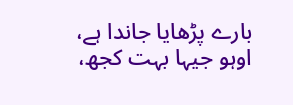بارے پڑھایا جاندا ہے، اوہو جیہا بہت کجھ،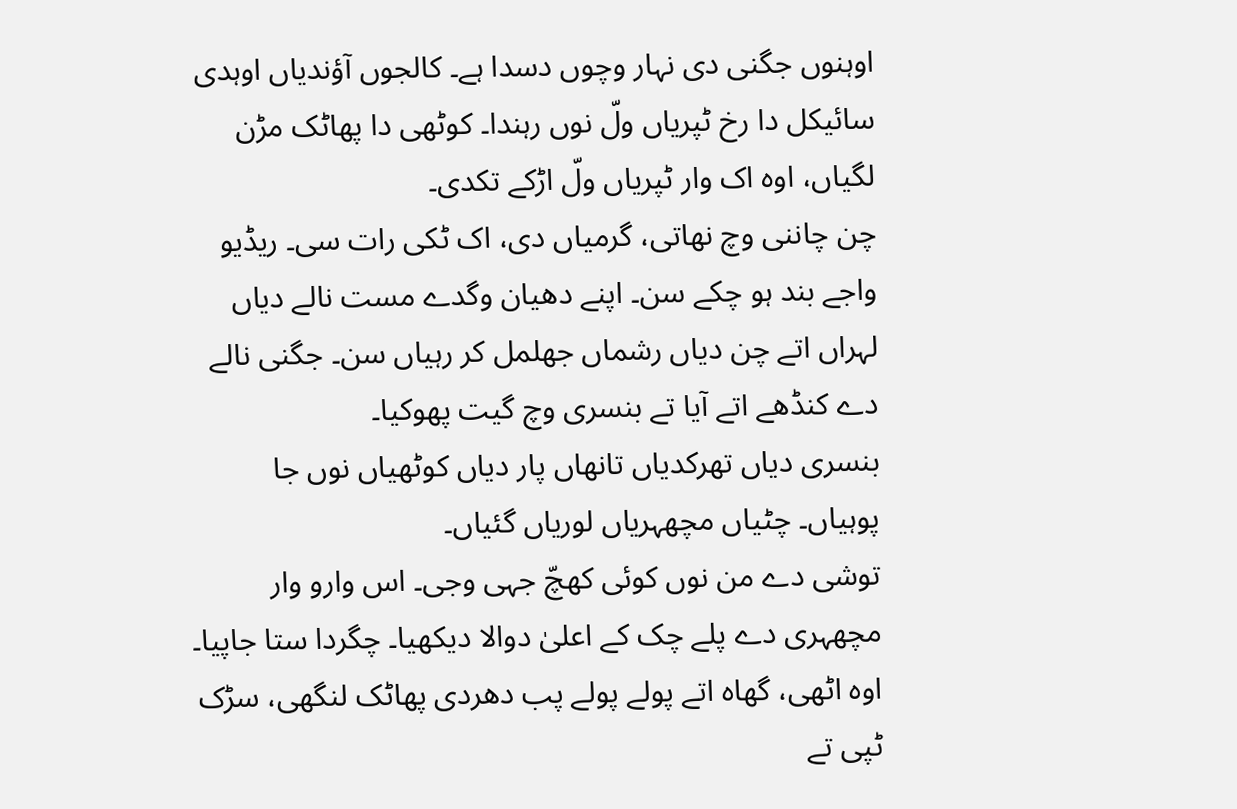اوہنوں جگنی دی نہار وچوں دسدا ہے۔ کالجوں آؤندیاں اوہدی سائیکل دا رخ ٹپریاں ولّ نوں رہندا۔ کوٹھی دا پھاٹک مڑن لگیاں، اوہ اک وار ٹپریاں ولّ اڑکے تکدی۔
چن چاننی وچ نھاتی، گرمیاں دی، اک ٹکی رات سی۔ ریڈیو واجے بند ہو چکے سن۔ اپنے دھیان وگدے مست نالے دیاں لہراں اتے چن دیاں رشماں جھلمل کر رہیاں سن۔ جگنی نالے دے کنڈھے اتے آیا تے بنسری وچ گیت پھوکیا۔
بنسری دیاں تھرکدیاں تانھاں پار دیاں کوٹھیاں نوں جا پوہیاں۔ چٹیاں مچھہریاں لوریاں گئیاں۔
توشی دے من نوں کوئی کھچّ جہی وجی۔ اس وارو وار مچھہری دے پلے چک کے اعلیٰ دوالا دیکھیا۔ چگردا ستا جاپیا۔ اوہ اٹھی، گھاہ اتے پولے پولے پب دھردی پھاٹک لنگھی، سڑک ٹپی تے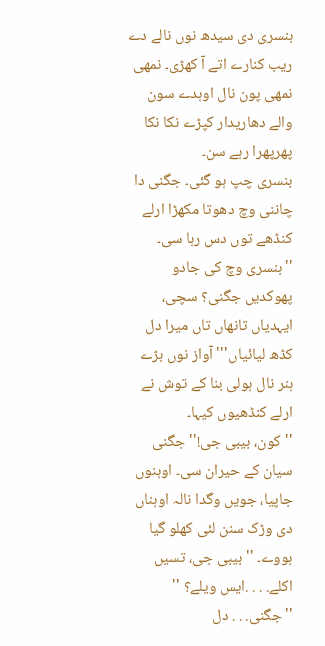بنسری دی سیدھ نوں نالے دے ریب کنارے اتے آ کھڑی۔ نمھی نمھی پون نال اوہدے سون والے دھاریدار کپڑے نکا نکا پھرپھرا رہے سن۔
بنسری چپ ہو گئی۔ جگنی دا چاننی وچ دھوتا مکھڑا ارلے کنڈھے توں دس رہا سی۔
''بنسری وچ کی جادو پھوکدیں جگنی؟ سچی، ایہدیاں تانھاں تاں میرا دل کڈھ لیائیاں''' آواز نوں بڑے ہنر نال ہولی بنا کے توش نے ارلے کنڈھیوں کیہا۔
''کون، بیبی جی!'' جگنی سیان کے حیران سی۔ اوہنوں جاپیا، جویں وگدا نالہ اوہناں دی وڑک سنن لئی کھلو گیا ہووے۔ ''بیبی جی، تسیں اکلے. . . .ایس ویلے؟ ''
''جگنی. . . دل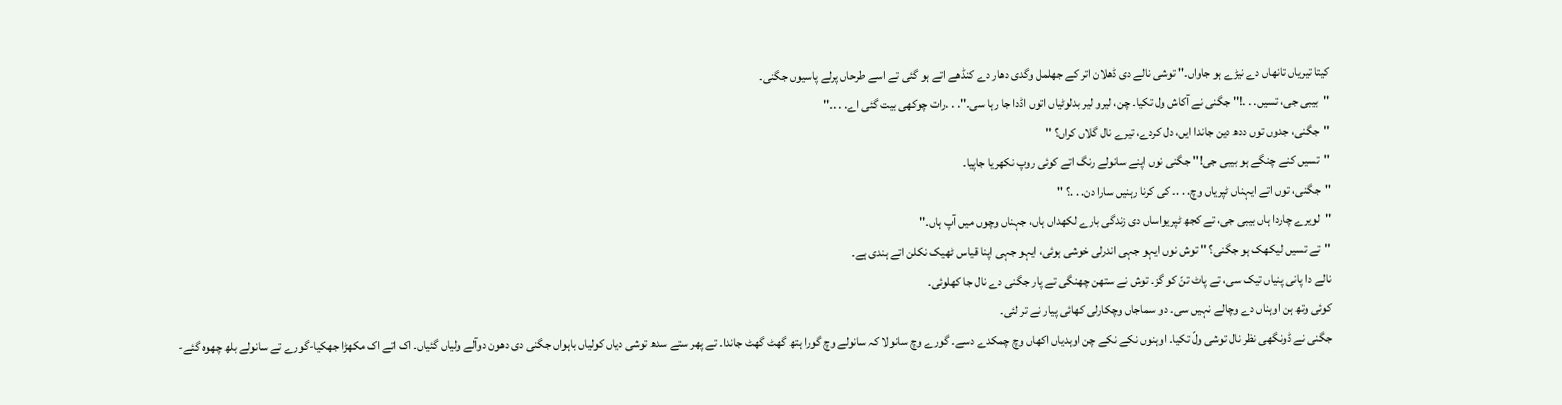کیتا تیریاں تانھاں دے نیڑے ہو جاواں۔'' توشی نالے دی ڈھلان اتر کے جھلمل وگدی دھار دے کنڈھے اتے ہو گئی تے اسے طرحاں پرلے پاسیوں جگنی۔
''بیبی جی، تسیں. . .!'' جگنی نے آکاش ول تکیا۔ چن، لیرو لیر بدلوٹیاں اتوں اڈدا جا رہا سی۔''. . .رات چوکھی بیت گئی اے. . .۔''
''جگنی، جدوں توں ددھ دین جاندا ایں، دل کردے، تیرے نال گلاں کراں؟ ''
''تسیں کنے چنگے ہو بیبی جی!'' جگنی نوں اپنے سانولے رنگ اتے کوئی روپ نکھریا جاپیا۔
''جگنی، توں اتے ایہناں ٹپریاں وچ. . .۔ کی کرنا رہنیں سارا دن. . .؟ ''
''لویرے چاردا ہاں بیبی جی، تے کجھ ٹپریواساں دی زندگی بارے لکھداں ہاں، جہناں وچوں میں آپ ہاں۔''
''تے تسیں لیکھک ہو جگنی؟ '' توش نوں ایہو جہی اندرلی خوشی ہوئی، ایہو جہی اپنا قیاس ٹھیک نکلن اتے ہندی ہے۔
نالے دا پانی پنیاں تیک سی، تے پاٹ تنّ کو گز۔ توش نے ستھن چھنگی تے پار جگنی دے نال جا کھلوئی۔
کوئی وتھ ہن اوہناں دے وچالے نہیں سی۔ دو سماجاں وچکارلی کھائی پیار نے تر لئی۔
جگنی نے ڈونگھی نظر نال توشی ولّ تکیا۔ اوہنوں نکے نکے چن اوہدیاں اکھاں وچ چمکدے دسے۔ گورے وچ سانولا کہ سانولے وچ گورا ہتھ گھٹ گھٹ جاندا۔ تے پھر ستے سدھ توشی دیاں کولیاں باہواں جگنی دی دھون دوآلے ولیاں گئیاں۔ اک اتے اک مکھڑا جھکیا-گورے تے سانولے بلھ چھوہ گئے-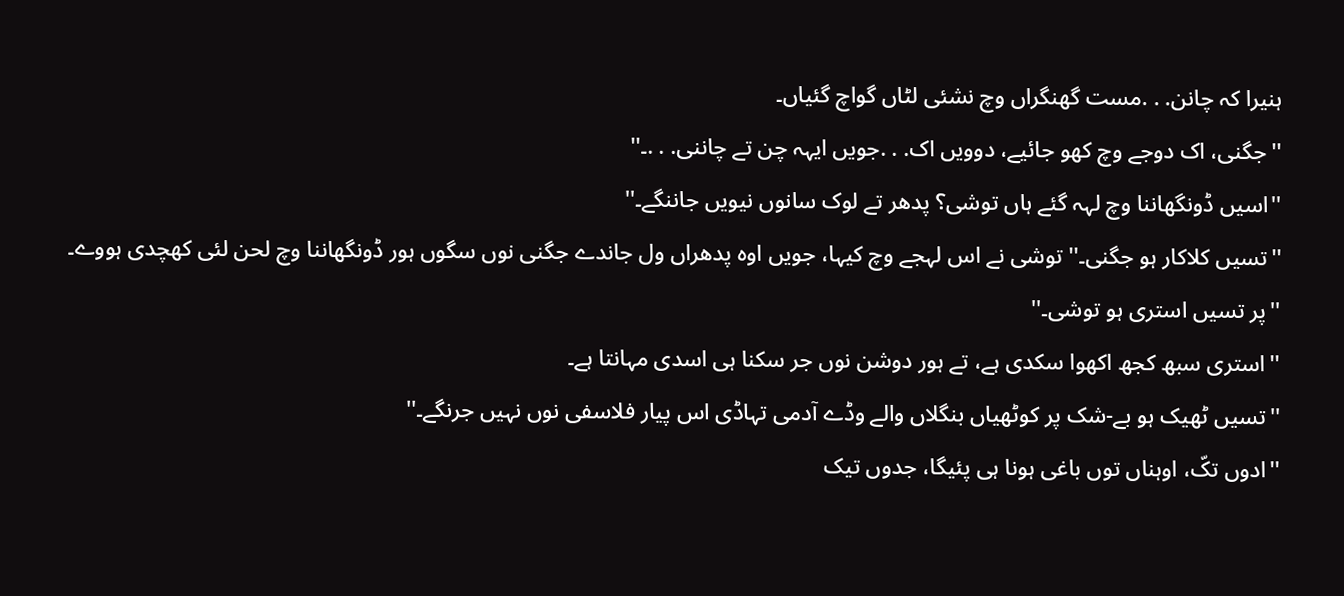ہنیرا کہ چانن. . .مست گھنگراں وچ نشئی لٹاں گواچ گئیاں۔
''جگنی، اک دوجے وچ کھو جائیے، دوویں اک. . .جویں ایہہ چن تے چاننی. . .۔''
''اسیں ڈونگھاننا وچ لہہ گئے ہاں توشی؟ پدھر تے لوک سانوں نیویں جاننگے۔''
''تسیں کلاکار ہو جگنی۔'' توشی نے اس لہجے وچ کیہا، جویں اوہ پدھراں ول جاندے جگنی نوں سگوں ہور ڈونگھاننا وچ لحن لئی کھچدی ہووے۔
''پر تسیں استری ہو توشی۔''
''استری سبھ کجھ اکھوا سکدی ہے، تے ہور دوشن نوں جر سکنا ہی اسدی مہانتا ہے۔
''تسیں ٹھیک ہو بے-شک پر کوٹھیاں بنگلاں والے وڈے آدمی تہاڈی اس پیار فلاسفی نوں نہیں جرنگے۔''
''ادوں تکّ، اوہناں توں باغی ہونا ہی پئیگا، جدوں تیک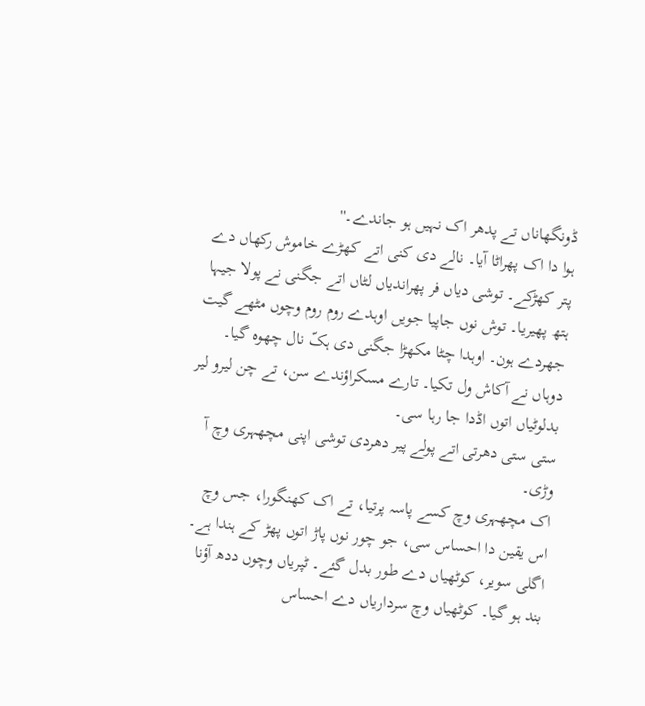ڈونگھاناں تے پدھر اک نہیں ہو جاندے۔''
ہوا دا اک پھراٹا آیا۔ نالے دی کنی اتے کھڑے خاموش رکھاں دے پتر کھڑکے۔ توشی دیاں فر پھراندیاں لٹاں اتے جگنی نے پولا جیہا ہتھ پھیریا۔ توش نوں جاپیا جویں اوہدے روم روم وچوں مٹھے گیت جھردے ہون۔ اوہدا چٹا مکھڑا جگنی دی ہکّ نال چھوہ گیا۔ دوہاں نے آکاش ول تکیا۔ تارے مسکراؤندے سن، تے چن لیرو لیر بدلوٹیاں اتوں اڈدا جا رہا سی۔
ستی ستی دھرتی اتے پولے پیر دھردی توشی اپنی مچھہری وچ آ وڑی۔
اک مچھہری وچ کسے پاسہ پرتیا، تے اک کھنگورا، جس وچ اس یقین دا احساس سی، جو چور نوں پاڑ اتوں پھڑ کے ہندا ہے۔
اگلی سویر، کوٹھیاں دے طور بدل گئے۔ ٹپریاں وچوں ددھ آؤنا بند ہو گیا۔ کوٹھیاں وچ سرداریاں دے احساس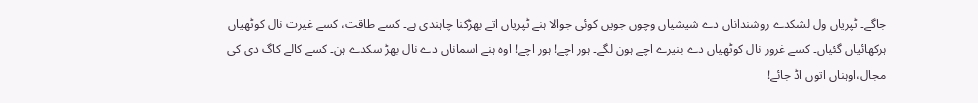جاگے۔ ٹپریاں ول لشکدے روشنداناں دے شیشیاں وچوں جویں کوئی جوالا ہنے ٹپریاں اتے بھڑکنا چاہندی ہے۔ کسے طاقت، کسے غیرت نال کوٹھیاں ہرکھائیاں گئیاں۔ کسے غرور نال کوٹھیاں دے بنیرے اچے ہون لگے۔ ہور اچے! ہور اچے! اوہ ہنے اسماناں دے نال بھڑ سکدے ہن۔ کسے کالے کاگ دی کی مجال،اوہناں اتوں اڈ جائے!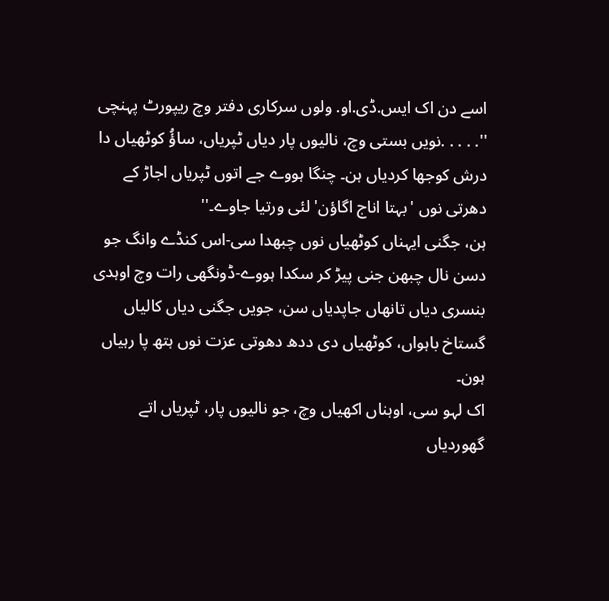اسے دن اک ایس.ڈی.او. ولوں سرکاری دفتر وچ ریپورٹ پہنچی
''. . . . .نویں بستی وچ، نالیوں پار دیاں ٹپریاں، ساؤُ کوٹھیاں دا درش کوجھا کردیاں ہن۔ چنگا ہووے جے اتوں ٹپریاں اجاڑ کے دھرتی نوں 'بہتا اناج اگاؤن' لئی ورتیا جاوے۔''
ہن، جگنی ایہناں کوٹھیاں نوں چبھدا سی-اس کنڈے وانگ جو دسن نال چبھن جنی پیڑ کر سکدا ہووے-ڈونگھی رات وچ اوہدی بنسری دیاں تانھاں جاپدیاں سن، جویں جگنی دیاں کالیاں گستاخ باہواں، کوٹھیاں دی ددھ دھوتی عزت نوں ہتھ پا رہیاں ہون۔
اک لہو سی، اوہناں اکھیاں وچ، جو نالیوں پار، ٹپریاں اتے گھوردیاں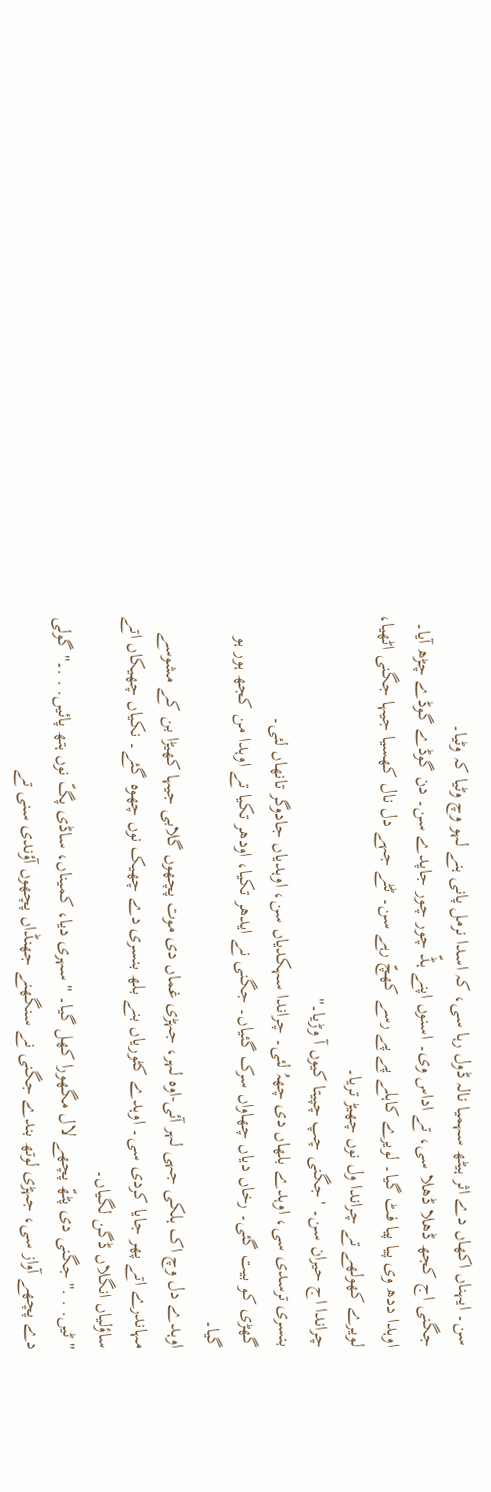سن۔ ایہناں اکھاں دے اثر ہیٹھ سہمیا نالہ ڈول رہا سی، کہ اسدا نرمل پانی ہنے لہو وچ وٹیا کہ وٹیا۔
جگنی اج کجھ ڈھلا ڈھلا سی، تے اداس وی۔ اسنوں اپنے ہڈّ چور چور جاپدے سن۔ دن گوڈے گوڈے چڑھ آیا۔ اوہدا ددھ وی پیا پیا فٹ گیا۔ لویرے کاہلے پے پے رسے کھچّ رہے سن۔ ٹٹے جہے دل نال کھسیا جیہا جگنی اٹھیا، لویرے کھولھے تے چراندا ول نوں چھیڑ تریا۔
چراندا اج حیران سن۔ 'جگنی چپ چپیتا کیوں آ وڑیا۔''
بنسری ترسدی سی، اوہدے بلھاں دی چھہُ لئی۔ چراندا سہکدیاں سن، اوہدیاں جادوگر تانھاں لئی۔
گھڑی کو بیت گئی۔ رخاں دیاں چھاواں سرک گئیاں۔ جگنی نے ایدھر تکیا، اودھر تکیا تے اوہدا من کجھ ہور ہو گیا۔
اوہدے دل وچ اک ہلکی جہی لہر آئی-اوہ لہر، جہڑی غماں دی موت پچھوں گلابی جیہا کھیڑا بن کے مشوسے مہاندرے اتے پھر جایا کردی سی۔ اوہدے کٹوریاں بنے بلھ بنسری دے چھیک نوں چھوہ گئے۔ نکیاں چھیکاں اتے ساؤلیاں انگلاں ڈگن لگیاں۔
''ٹیں. . .'' جگنی دی پٹھّ پچھے لال مگھورا کھل گیا۔ ''سہری دیا، کمیناں، ساڈی پگّ نوں ہتھ پائیں. . .۔'' گولی دے پچھے آواز سی، جہڑی لوتھ بندے جگنی نے سنگھنے جھنڈاں پچھوں آؤندی سنی تے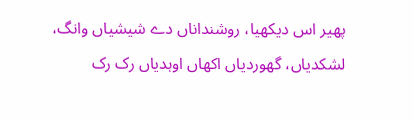پھیر اس دیکھیا، روشنداناں دے شیشیاں وانگ، لشکدیاں، گھوردیاں اکھاں اوہدیاں رک رک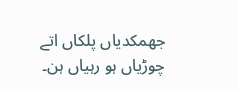جھمکدیاں پلکاں اتے چوڑیاں ہو رہیاں ہن۔